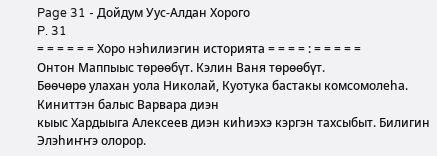Page 31 - Дойдум Уус-Алдан Хорого
P. 31
= = = = = = Хоро нэһилиэгин историята = = = = : = = = = =
Онтон Маппыыс төрөөбүт. Кэлин Ваня төрөөбүт.
Бөөчөрө улахан уола Николай, Куотука бастакы комсомолеһа. Киниттэн балыс Варвара диэн
кыыс Хардыыга Алексеев диэн киһиэхэ кэргэн тахсыбыт. Билигин Элэһиҥҥэ олорор.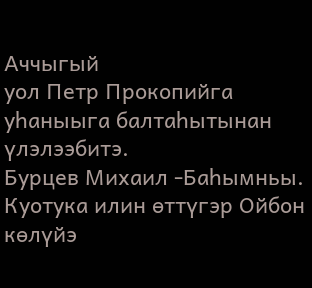Аччыгый
уол Петр Прокопийга уһаныыга балтаһытынан үлэлээбитэ.
Бурцев Михаил -Баһымньы. Куотука илин өттүгэр Ойбон көлүйэ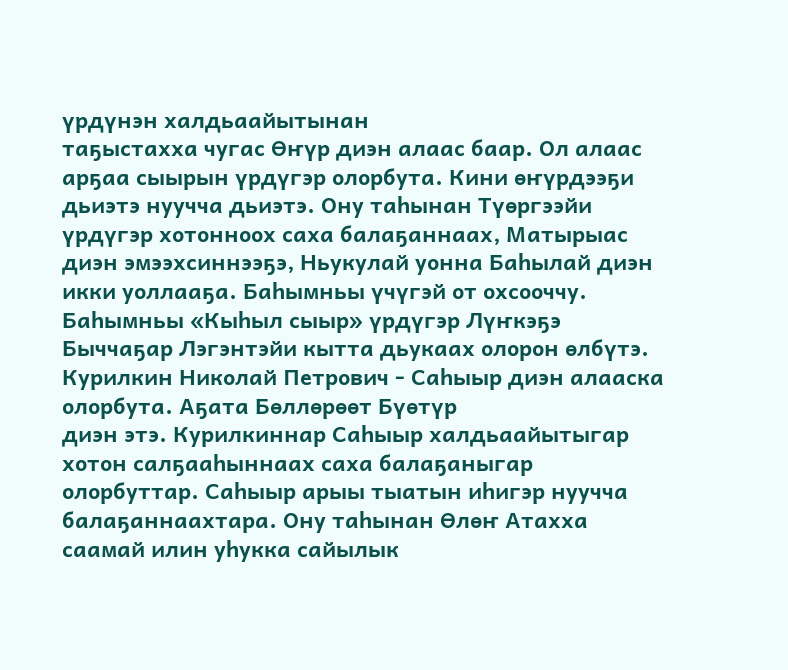үрдүнэн халдьаайытынан
таҕыстахха чугас Өҥүр диэн алаас баар. Ол алаас арҕаа сыырын үрдүгэр олорбута. Кини өҥүрдээҕи
дьиэтэ нуучча дьиэтэ. Ону таһынан Түөргээйи үрдүгэр хотонноох саха балаҕаннаах, Матырыас
диэн эмээхсиннээҕэ, Ньукулай уонна Баһылай диэн икки уоллааҕа. Баһымньы үчүгэй от охсооччу.
Баһымньы «Кыһыл сыыр» үрдүгэр Лүҥкэҕэ Быччаҕар Лэгэнтэйи кытта дьукаах олорон өлбүтэ.
Курилкин Николай Петрович - Саһыыр диэн алааска олорбута. Аҕата Бөллөрөөт Бүөтүр
диэн этэ. Курилкиннар Саһыыр халдьаайытыгар хотон салҕааһыннаах саха балаҕаныгар
олорбуттар. Саһыыр арыы тыатын иһигэр нуучча балаҕаннаахтара. Ону таһынан Өлөҥ Атахха
саамай илин уһукка сайылык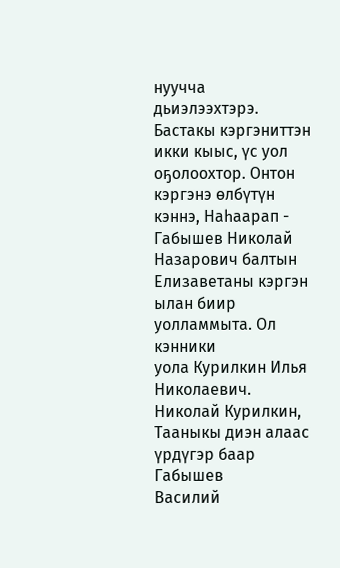нуучча дьиэлээхтэрэ.
Бастакы кэргэниттэн икки кыыс, үс уол оҕолоохтор. Онтон кэргэнэ өлбүтүн кэннэ, Наһаарап -
Габышев Николай Назарович балтын Елизаветаны кэргэн ылан биир уолламмыта. Ол кэнники
уола Курилкин Илья Николаевич. Николай Курилкин, Тааныкы диэн алаас үрдүгэр баар Габышев
Василий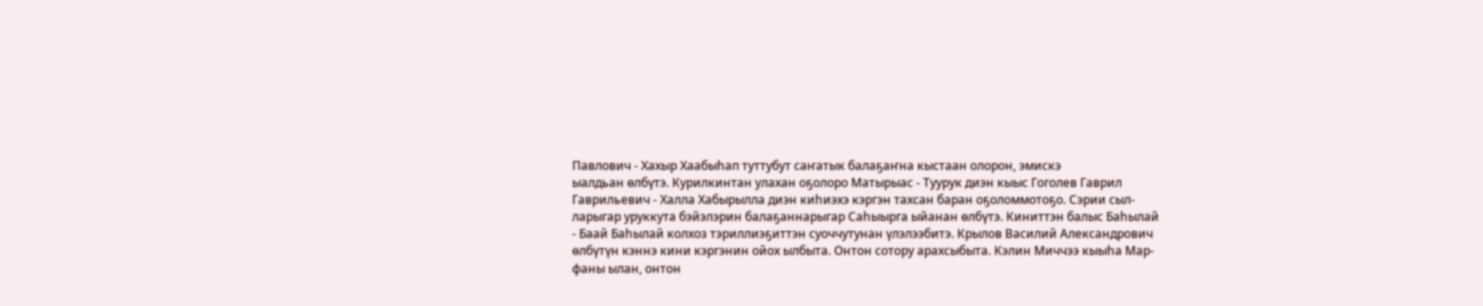Павлович - Хахыр Хаабыһап туттубут саҥатык балаҕаҥна кыстаан олорон, эмискэ
ыалдьан өлбүтэ. Курилкинтан улахан оҕолоро Матырыас - Туурук диэн кыыс Гоголев Гаврил
Гаврильевич - Халла Хабырылла диэн киһиэхэ кэргэн тахсан баран оҕоломмотоҕо. Сэрии сыл-
ларыгар уруккута бэйэлэрин балаҕаннарыгар Саһыырга ыйанан өлбүтэ. Киниттэн балыс Баһылай
- Баай Баһылай колхоз тэриллиэҕиттэн суоччутунан үлэлээбитэ. Крылов Василий Александрович
өлбүтүн кэннэ кини кэргэнин ойох ылбыта. Онтон сотору арахсыбыта. Кэлин Миччээ кыыһа Мар-
фаны ылан, онтон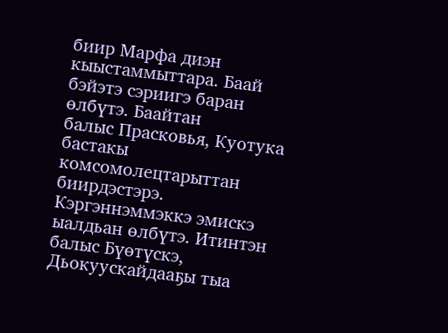биир Марфа диэн кыыстаммыттара. Баай бэйэтэ сэриигэ баран өлбүтэ. Баайтан
балыс Прасковья, Куотука бастакы комсомолецтарыттан биирдэстэрэ. Кэргэннэммэккэ эмискэ
ыалдьан өлбүтэ. Итинтэн балыс Бүөтүскэ, Дьокуускайдааҕы тыа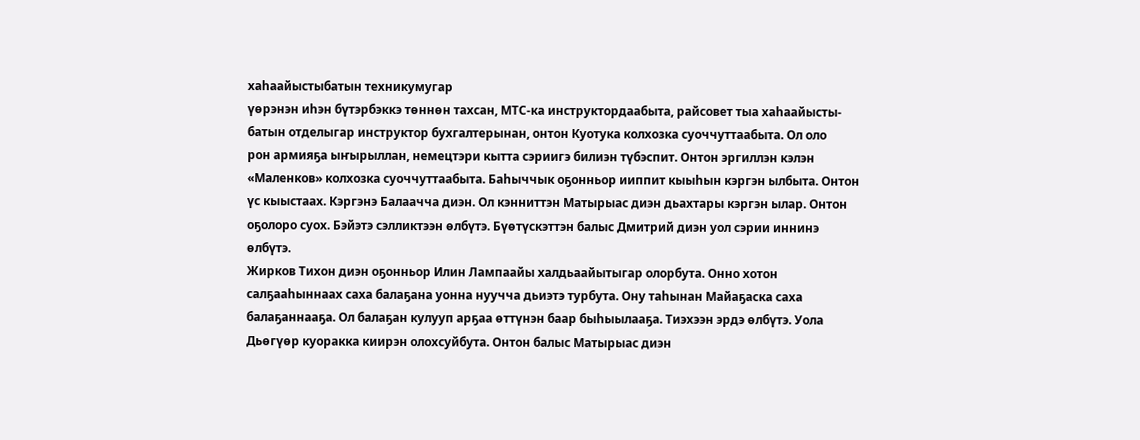хаһаайыстыбатын техникумугар
үөрэнэн иһэн бүтэрбэккэ төннөн тахсан, МТС-ка инструктордаабыта, райсовет тыа хаһаайысты-
батын отделыгар инструктор бухгалтерынан, онтон Куотука колхозка суоччуттаабыта. Ол оло
рон армияҕа ыҥырыллан, немецтэри кытта сэриигэ билиэн түбэспит. Онтон эргиллэн кэлэн
«Маленков» колхозка суоччуттаабыта. Баһыччык оҕонньор ииппит кыыһын кэргэн ылбыта. Онтон
үс кыыстаах. Кэргэнэ Балаачча диэн. Ол кэнниттэн Матырыас диэн дьахтары кэргэн ылар. Онтон
оҕолоро суох. Бэйэтэ сэлликтээн өлбүтэ. Бүөтүскэттэн балыс Дмитрий диэн уол сэрии иннинэ
өлбүтэ.
Жирков Тихон диэн оҕонньор Илин Лампаайы халдьаайытыгар олорбута. Онно хотон
салҕааһыннаах саха балаҕана уонна нуучча дьиэтэ турбута. Ону таһынан Майаҕаска саха
балаҕаннааҕа. Ол балаҕан кулууп арҕаа өттүнэн баар быһыылааҕа. Тиэхээн эрдэ өлбүтэ. Уола
Дьөгүөр куоракка киирэн олохсуйбута. Онтон балыс Матырыас диэн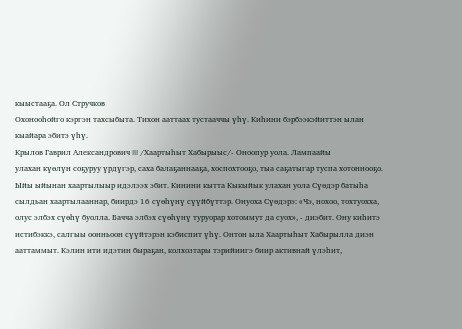кыыстааҕа. Ол Стручков
Охонооһойго кэргэн тахсыбыта. Тихон ааттаах тустааччы үһү. Киһини бэрбээкэйиттэн ылан
кыайара эбитэ үһү.
Крылов Гаврил Александрович III /Хаартыһыт Хабырыыс/- Оноопур уола. Лампаайы
улахан күөлүн соҕуруу үрдүгэр, саха балаҕаннааҕа, хоспохтооҕо, тыа саҕатыгар туспа хотоннооҕо.
Ыйы ыйынан хаартылыыр идэлээх эбит. Кинини кытта Кыкыйык улахан уола Сүөдэр батыһа
сылдьан хаартылааннар, биирдэ 16 сүөһүнү сүүйбүттэр. Онуоха Сүөдэрэ: «Чэ, нохоо, тохтуохха,
олус элбэх сүөһү буолла. Бачча элбэх сүөһүнү туруорар хотоммут да суох», - диэбит. Ону киһитэ
истибэккэ, салгыы оонньоон сүүйтэрэн кэбиспит үһү. Онтон ыла Хаартыһыт Хабырылла диэн
ааттаммыт. Кэлин ити идэтин быраҕан, колхозтары тэрийиигэ биир активнай үлэһит,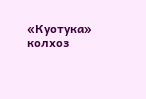«Куотука»
колхоз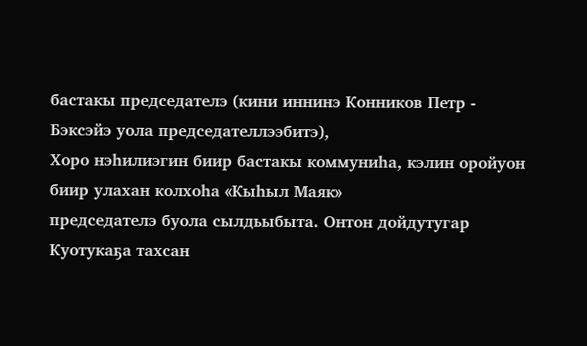бастакы председателэ (кини иннинэ Конников Петр - Бэксэйэ уола председателлээбитэ),
Хоро нэһилиэгин биир бастакы коммуниһа, кэлин оройуон биир улахан колхоһа «Кыһыл Маяк»
председателэ буола сылдьыбыта. Онтон дойдутугар Куотукаҕа тахсан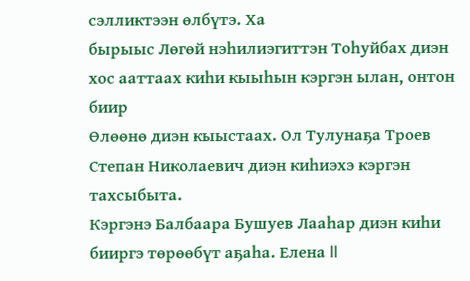сэлликтээн өлбүтэ. Ха
бырыыс Лөгөй нэһилиэгиттэн Тоһуйбах диэн хос ааттаах киһи кыыһын кэргэн ылан, онтон биир
Өлөөнө диэн кыыстаах. Ол Тулунаҕа Троев Степан Николаевич диэн киһиэхэ кэргэн тахсыбыта.
Кэргэнэ Балбаара Бушуев Лааһар диэн киһи бииргэ төрөөбүт аҕаһа. Елена II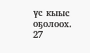үс кыыс оҕолоох.
27